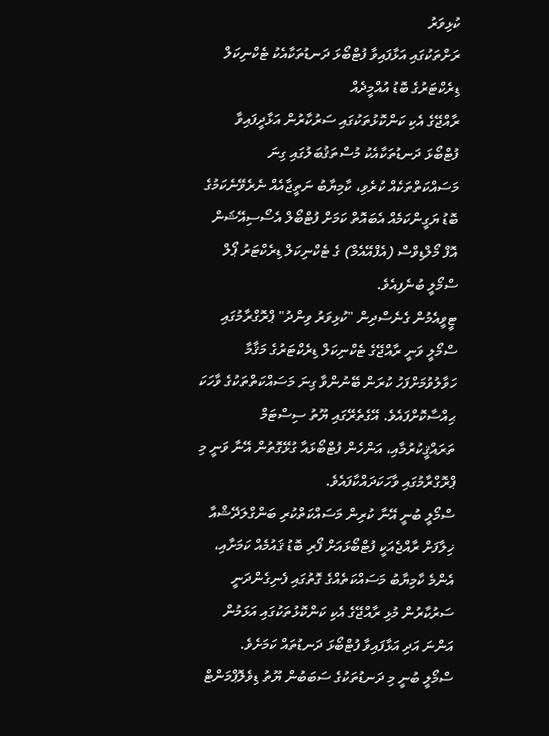ކުޅިވަރު
ރަށްތަކުގައި އަޅާފައިވާ ފުޓްބޯޅަ ދަނޑުތަކާއެކު ޓެކްނިކަލް ޑިރެކްޓަރުގެ ބޮޑު އުއްމީދެއް
ރާއްޖޭގެ އެކި ކަންކޮޅުތަކުގައި ސަރުކާރުން އަޅާދީފައިވާ ފުޓްބޯޅަ ދަނޑުތަކާއެކު މުސްތަޤުބަލުގައި ގިނަ މަސައްކަތްތަކެއް ކުރެވި، ކާމިޔާބު ނަތީޖާއެއް ނެރެވޭނެކަމުގެ ބޮޑު ޔަގީންކަމެއް އެބައޮތް ކަމަށް ފުޓްބޯލް އެސޯސިއޭޝަން އޮފް މޯލްޑިވްސް (އެފްއޭއެމް) ގެ ޓެކްނިކަލް ޑިރެކްޓަރު ޕޯލް ސްމޯލީ ބުނެފިއެވެ.
ޓީވީއެމުން ގެނެސްދިން "ކުޅިވަރު ވިންދު" ޕްރޮގްރާމުގައި ސްމޯލީ ވަނީ ރާއްޖޭގެ ޓެކްނިކަލް ޑިރެކްޓަރުގެ މަޤާމާ ހަވާލުވުމަށްފަހު ކުރަން ބޭނުންވާ ގިނަ މަސައްކަތްތަކުގެ ވާހަކަ ޙިއްސާކޮށްފައެވެ. އޭގެތެރޭގައި ޔޫތު ސިސްޓަމް ތަރައްޤީކުރުމާއި، އަންހެން ފުޓްބޯޅައާ ގުޅޭގޮތުން އޭނާ ވަނީ މި ޕްރޮގްރާމުގައި ވާހަކަދައްކާފައެވެ.
ސްމޯލީ ބުނީ އޭނާ ކުރިން މަސައްކަތްކުރި ބަންގްލަދޭޝްއާ ޚިލާފަށް ރާއްޖެއަކީ ފުޓްބޯޅައަށް ފޯރި ބޮޑު ޤައުމެއް ކަމަށާއި، އެންމެ ކާމިޔާބު މަސައްކަތެއްގެ ގޮތުގައި ފެނިގެންދަނީ ސަރުކާރުން މުޅި ރާއްޖޭގެ އެކި ކަންކޮޅުތަކުގައި އަޅަމުން އަންނަ އަދި އަޅާފައިވާ ފުޓްބޯޅަ ދަނޑުތައް ކަމަށެވެ.
ސްމޯލީ ބުނީ މި ދަނޑުތަކުގެ ސަބަބުން ޔޫތު ޑިވެލޮޕްމަންޓް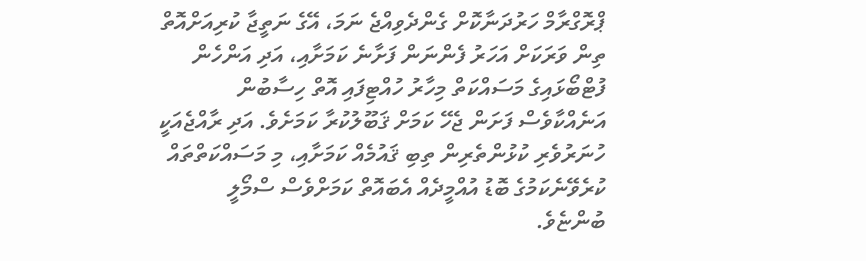ޕްރޮގްރާމް ހަރުދަނާކޮށް ގެންދެވިއްޖެ ނަމަ، އޭގެ ނަތީޖާ ކުރިއަށްއޮތް ތިން ވަރަކަށް އަހަރު ފެންނަން ފަށާނެ ކަމަށާއި، އަދި އަންހެން ފުޓްބޯޅައިގެ މަސައްކަތް މިހާރު ހުއްޓިފައި އޮތް ހިސާބުން އަނެއްކާވެސް ފަށަން ޖެހޭ ކަމަށް ޤަބޫލުކުރާ ކަމަށެވެ. އަދި ރާއްޖެއަކީ ހުނަރުވެރި ކުޅުންތެރިން ތިބި ޤައުމެއް ކަމަށާއި، މި މަސައްކަތްތައް ކުރެވޭނެކަމުގެ ބޮޑު އުއްމީދެއް އެބައޮތް ކަމަށްވެސް ސްމޯލީ ބުންޏެވެ.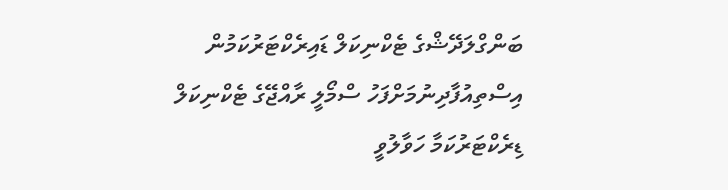ބަންގްލަދޭޝްގެ ޓެކްނިކަލް ޑައިރެކްޓަރުކަމުން އިސްތިއުފާދިނުމަށްފަހު ސްމޯލީ ރާއްޖޭގެ ޓެކްނިކަލް ޑިރެކްޓަރުކަމާ ހަވާލުވީ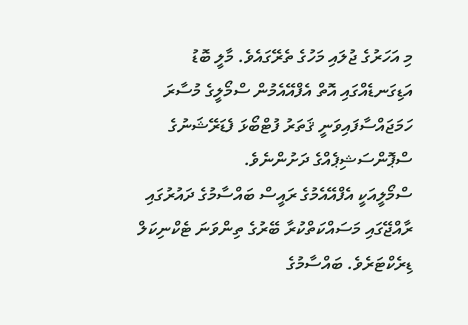މި އަހަރުގެ ޖުލައި މަހުގެ ތެރޭގައެވެ. މާލީ ބޮޑު އަޑިގަނޑެއްގައި އޮތް އެފްއޭއެމުން ސްމޯލީގެ މުސާރަ ހަމަޖައްސާފައިވަނީ ޤަތަރު ފުޓްބޯޅަ ފެޑަރޭޝަނުގެ ސްޕޮންސަޝިޕެއްގެ ދަށުންނެވެ.
ސްމޯލީއަކީ އެފްއޭއެމުގެ ރައީސް ބައްސާމުގެ ދައުރުގައި ރާއްޖޭގައި މަސައްކަތްކުރާ ބޭރުގެ ތިންވަނަ ޓެކްނިކަލް ޑިރެކްޓަރެވެ. ބައްސާމުގެ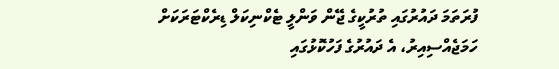ފުރަތަމަ ދައުރުގައި ތުރުކީގެ ޖޭން ވަންލީ ޓެކްނިކަލް ޑިރެކްޓަރަކަށް ހަމަޖެއްސިއިރު، އެ ދައުރުގެ ފަހުކޮޅުގައި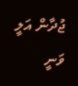ޖުދާން އަލީ ވަނީ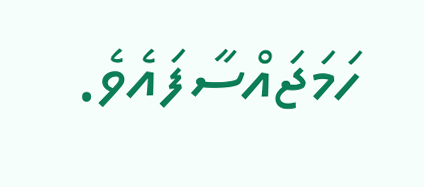ހަމަޖައްސާފައެވެ.